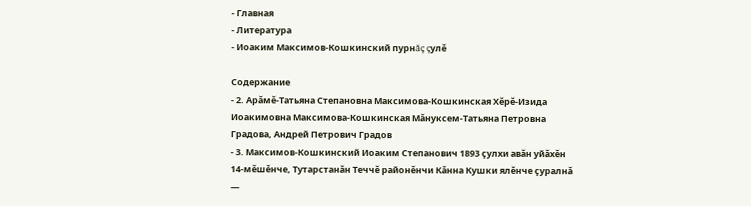- Главная
- Литература
- Иоаким Максимов-Кошкинский пурнăç çулĕ

Содержание
- 2. Арăмĕ-Татьяна Степановна Максимова-Кошкинская Хĕрĕ-Изида Иоакимовна Максимова-Кошкинская Мăнуксем-Татьяна Петровна Градова, Андрей Петрович Градов
- 3. Максимов-Кошкинский Иоаким Степанович 1893 çулхи авăн уйăхĕн 14-мĕшĕнче, Тутарстанăн Теччĕ районĕнчи Кăнна Кушки ялĕнче çуралнă —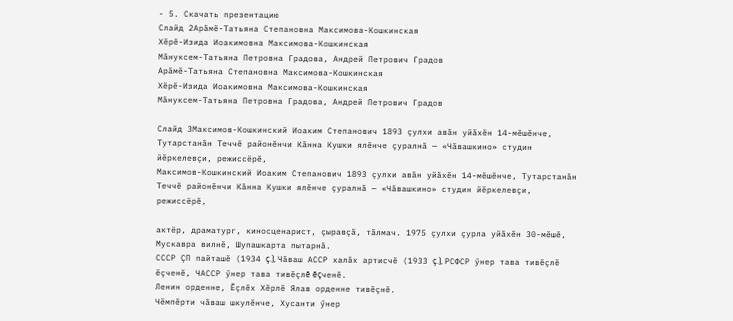- 5. Скачать презентацию
Слайд 2Арăмĕ-Татьяна Степановна Максимова-Кошкинская
Хĕрĕ-Изида Иоакимовна Максимова-Кошкинская
Мăнуксем-Татьяна Петровна Градова, Андрей Петрович Градов
Арăмĕ-Татьяна Степановна Максимова-Кошкинская
Хĕрĕ-Изида Иоакимовна Максимова-Кошкинская
Мăнуксем-Татьяна Петровна Градова, Андрей Петрович Градов

Слайд 3Максимов-Кошкинский Иоаким Степанович 1893 çулхи авăн уйăхĕн 14-мĕшĕнче, Тутарстанăн Теччĕ районĕнчи Кăнна Кушки ялĕнче çуралнă — «Чăвашкино» студин йĕркелевçи, режиссёрĕ,
Максимов-Кошкинский Иоаким Степанович 1893 çулхи авăн уйăхĕн 14-мĕшĕнче, Тутарстанăн Теччĕ районĕнчи Кăнна Кушки ялĕнче çуралнă — «Чăвашкино» студин йĕркелевçи, режиссёрĕ,

актёр, драматург, киносценарист, çыравçă, тăлмач. 1975 çулхи çурла уйăхĕн 30-мĕшĕ, Мускавра вилнĕ, Шупашкарта пытарнă.
СССР ÇП пайташĕ (1934 ç.), Чăваш АССР халăх артисчĕ (1933 ç.), РСФСР ӳнер тава тивĕçлĕ ĕçченĕ, ЧАССР ӳнер тава тивĕçлĕ ĕçченĕ.
Ленин орденне, Ĕçлĕх Хĕрлĕ Ялав орденне тивĕçнĕ.
Чĕмпĕрти чăваш шкулĕнче, Хусанти ӳнер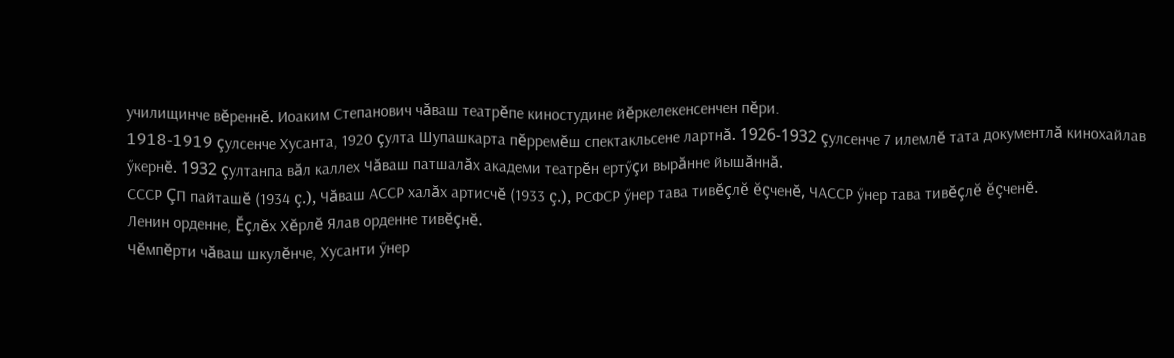училищинче вĕреннĕ. Иоаким Степанович чăваш театрĕпе киностудине йĕркелекенсенчен пĕри.
1918-1919 çулсенче Хусанта, 1920 çулта Шупашкарта пĕрремĕш спектакльсене лартнă. 1926-1932 çулсенче 7 илемлĕ тата документлă кинохайлав ӳкернĕ. 1932 çултанпа вăл каллех Чăваш патшалăх академи театрĕн ертӳçи вырăнне йышăннă.
СССР ÇП пайташĕ (1934 ç.), Чăваш АССР халăх артисчĕ (1933 ç.), РСФСР ӳнер тава тивĕçлĕ ĕçченĕ, ЧАССР ӳнер тава тивĕçлĕ ĕçченĕ.
Ленин орденне, Ĕçлĕх Хĕрлĕ Ялав орденне тивĕçнĕ.
Чĕмпĕрти чăваш шкулĕнче, Хусанти ӳнер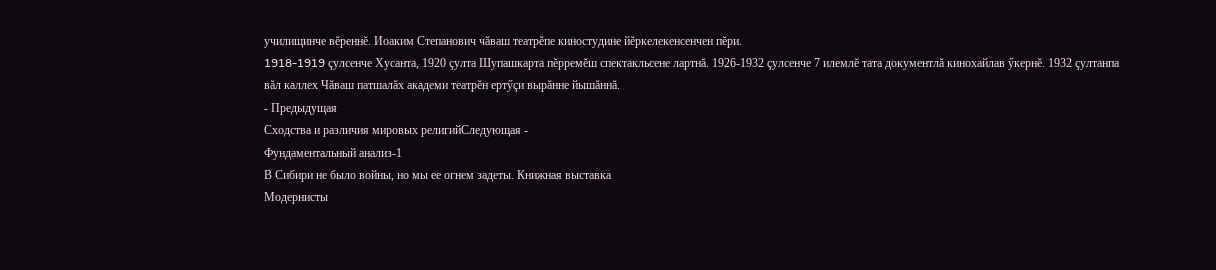училищинче вĕреннĕ. Иоаким Степанович чăваш театрĕпе киностудине йĕркелекенсенчен пĕри.
1918-1919 çулсенче Хусанта, 1920 çулта Шупашкарта пĕрремĕш спектакльсене лартнă. 1926-1932 çулсенче 7 илемлĕ тата документлă кинохайлав ӳкернĕ. 1932 çултанпа вăл каллех Чăваш патшалăх академи театрĕн ертӳçи вырăнне йышăннă.
- Предыдущая
Сходства и различия мировых религийСледующая -
Фундаментальный анализ-1
В Сибири не было войны, но мы ее огнем задеты. Книжная выставка
Модернисты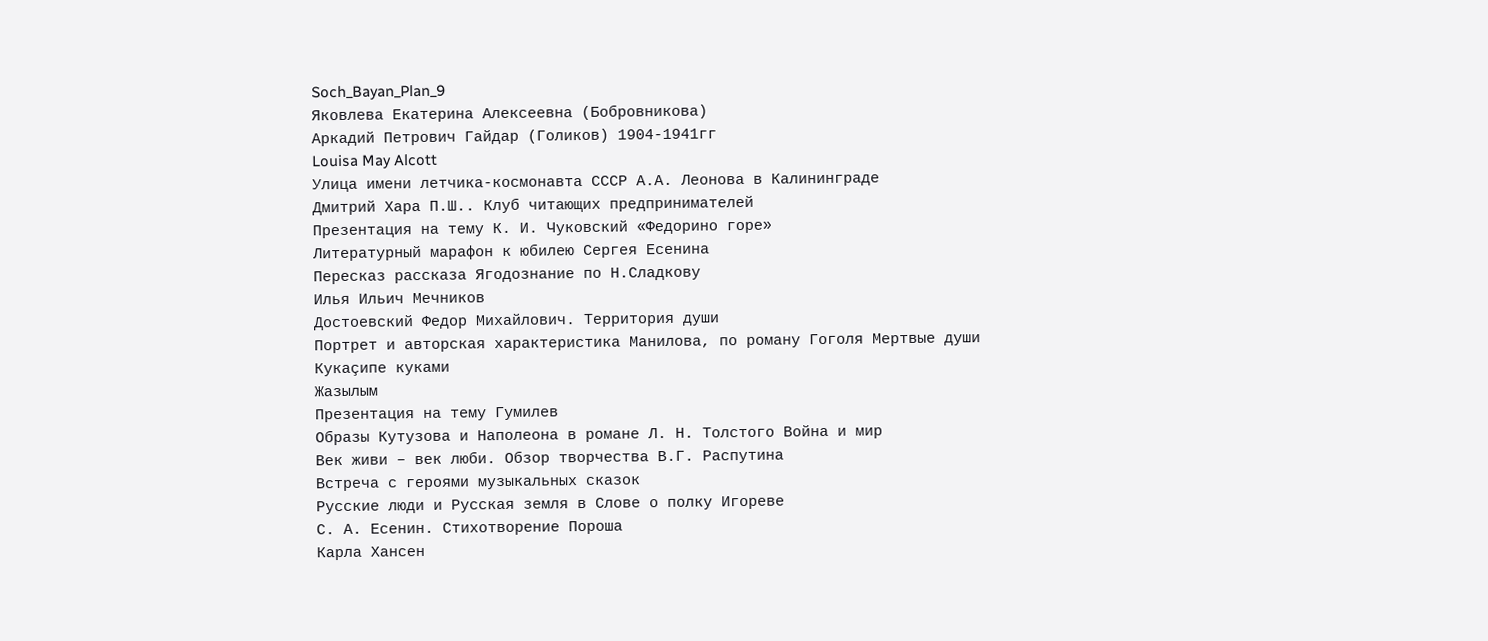Soch_Bayan_Plan_9
Яковлева Екатерина Алексеевна (Бобровникова)
Аркадий Петрович Гайдар (Голиков) 1904-1941гг
Louisa May Alcott
Улица имени летчика-космонавта СССР А.А. Леонова в Калининграде
Дмитрий Хара П.Ш.. Клуб читающих предпринимателей
Презентация на тему К. И. Чуковский «Федорино горе»
Литературный марафон к юбилею Сергея Есенина
Пересказ рассказа Ягодознание по Н.Сладкову
Илья Ильич Мечников
Достоевский Федор Михайлович. Территория души
Портрет и авторская характеристика Манилова, по роману Гоголя Мертвые души
Кукаçипе куками
Жазылым
Презентация на тему Гумилев
Образы Кутузова и Наполеона в романе Л. Н. Толстого Война и мир
Век живи – век люби. Обзор творчества В.Г. Распутина
Встреча с героями музыкальных сказок
Русские люди и Русская земля в Слове о полку Игореве
С. А. Есенин. Стихотворение Пороша
Карла Хансен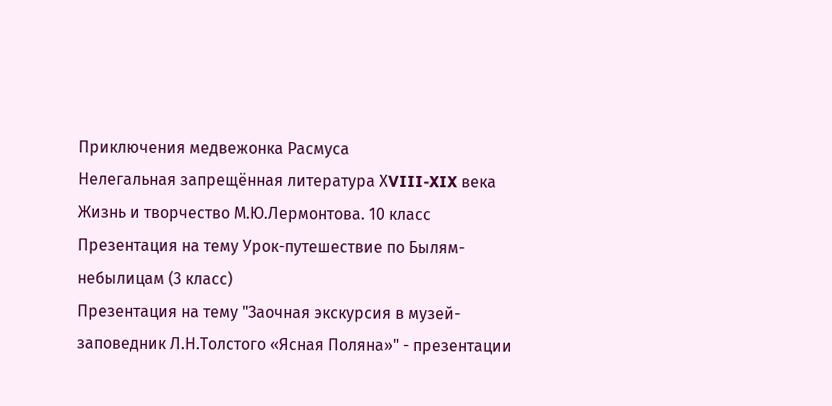Приключения медвежонка Расмуса
Нелегальная запрещённая литература ХVIII-XIX века
Жизнь и творчество М.Ю.Лермонтова. 10 класс
Презентация на тему Урок-путешествие по Былям-небылицам (3 класс)
Презентация на тему "Заочная экскурсия в музей-заповедник Л.Н.Толстого «Ясная Поляна»" - презентации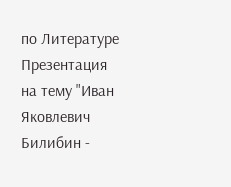по Литературе
Презентация на тему "Иван Яковлевич Билибин -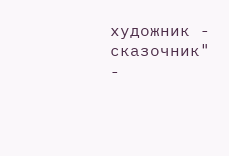художник - сказочник" -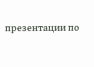презентации по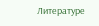Литературе